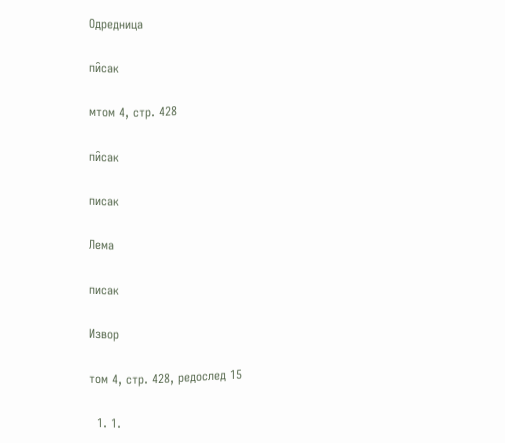Одредница

пи̑сак

мтом 4, стр. 428

пи̑сак

писак

Лема

писак

Извор

том 4, стр. 428, редослед 15

  1. 1.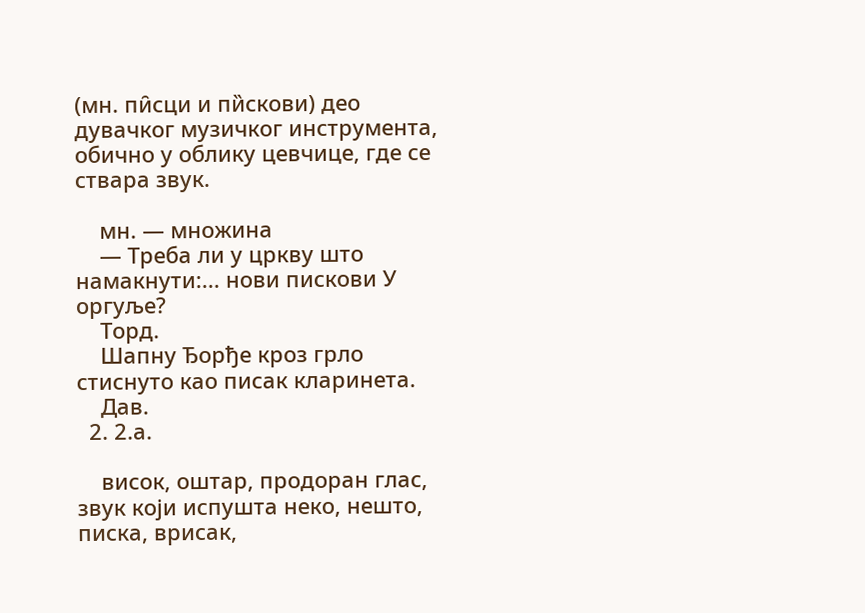(мн. пи̑сци и пи̏скови) део дувачког музичког инструмента, обично у облику цевчице, где се ствара звук.

    мн. — множина
    — Треба ли у цркву што намакнути:... нови пискови У оргуље?
    Торд.
    Шапну Ђорђе кроз грло стиснуто као писак кларинета.
    Дав.
  2. 2.а.

    висок, оштар, продоран глас, звук који испушта неко, нешто, писка, врисак,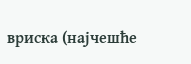вриска (најчешће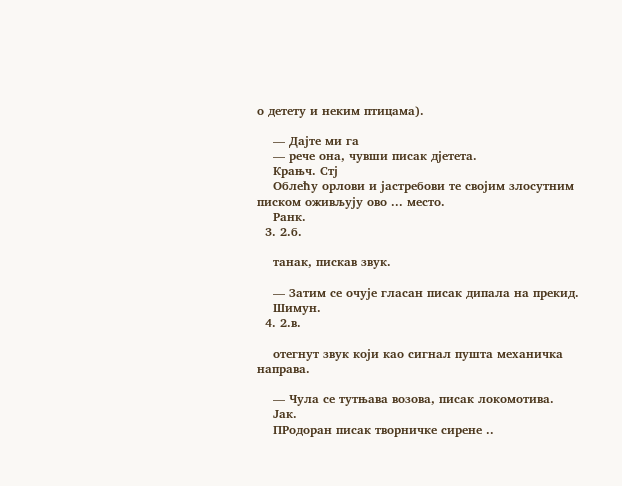о детету и неким птицама).

    — Дајте ми га
    — рече она, чувши писак дјетета.
    Крањч. Стј
    Облећу орлови и јастребови те својим злосутним писком оживљују ово ... место.
    Ранк.
  3. 2.б.

    танак, пискав звук.

    — Затим се очује гласан писак дипала на прекид.
    Шимун.
  4. 2.в.

    отегнут звук који као сигнал пушта механичка направа.

    — Чула се тутњава возова, писак локомотива.
    Јак.
    ПРодоран писак творничке сирене ..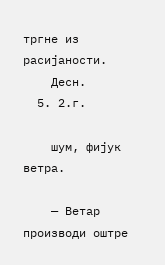тргне из расијаности.
    Десн.
  5. 2.г.

    шум, фијук ветра.

    — Ветар производи оштре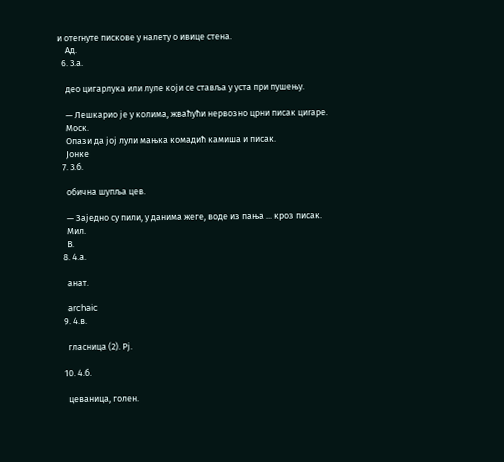и отеrнуте пискове у налету о ивице стена.
    Ад.
  6. 3.а.

    део цигарлука или луле који се ставља у уста при пушењу.

    — Лешкарио је у колима, жваћући нервозно црни писак циrаре.
    Моск.
    Опази да јој лули мањка комадић камиша и писак.
    Јонке
  7. 3.б.

    обична шупља цев.

    — Заједно су пили, у данима жеге, воде из пања ... кроз писак.
    Мил.
    В.
  8. 4.а.

    анат.

    archaic
  9. 4.в.

    гласница (2). Рј.

  10. 4.б.

    цеваница, голен.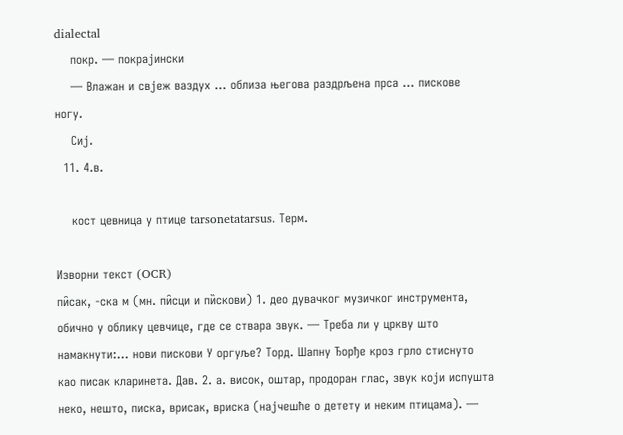dialectal
    покр. — покрајински
    — Влажан и свјеж ваздух ... облиза његова раздрљена прса ... пискове ногу.
    Сиј.
  11. 4.в.

    кост цевница у птице tarsonetatarsus. Терм.

Изворни текст (OCR)
пи̑сак, -ска м (мн. пи̑сци и пи̏скови) 1. део дувачког музичког инструмента, обично у облику цевчице, где се ствара звук. — Треба ли у цркву што намакнути:... нови пискови У оргуље? Торд. Шапну Ђорђе кроз грло стиснуто као писак кларинета. Дав. 2. а. висок, оштар, продоран глас, звук који испушта неко, нешто, писка, врисак, вриска (најчешће о детету и неким птицама). —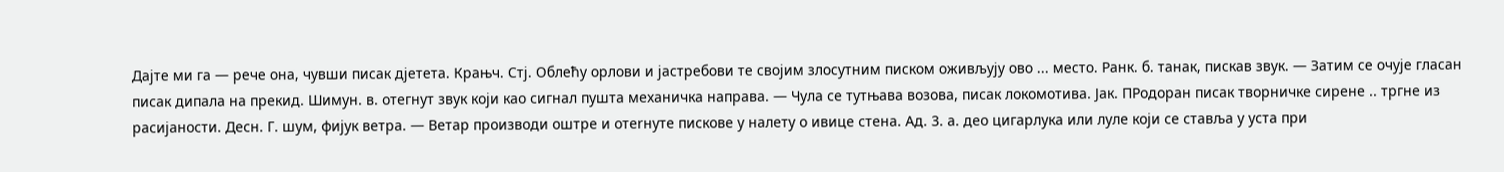Дајте ми га — рече она, чувши писак дјетета. Крањч. Стј. Облећу орлови и јастребови те својим злосутним писком оживљују ово ... место. Ранк. б. танак, пискав звук. — Затим се очује гласан писак дипала на прекид. Шимун. в. отегнут звук који као сигнал пушта механичка направа. — Чула се тутњава возова, писак локомотива. Јак. ПРодоран писак творничке сирене .. тргне из расијаности. Десн. Г. шум, фијук ветра. — Ветар производи оштре и отеrнуте пискове у налету о ивице стена. Ад. 3. а. део цигарлука или луле који се ставља у уста при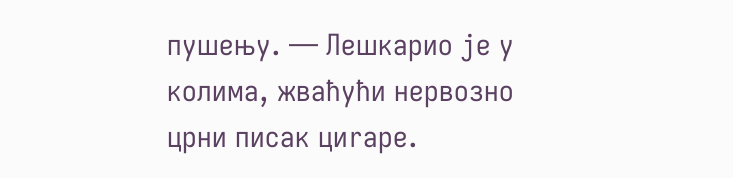пушењу. — Лешкарио је у колима, жваћући нервозно црни писак циrаре.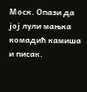Моск. Опази да јој лули мањка комадић камиша и писак.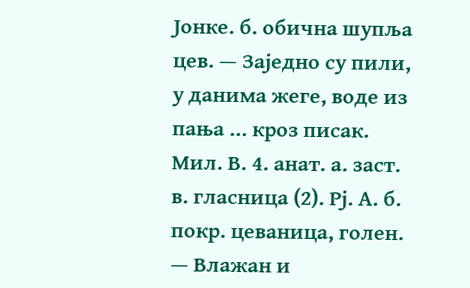Јонке. б. обична шупља цев. — Заједно су пили, у данима жеге, воде из пања ... кроз писак. Мил. В. 4. анат. а. заст. в. гласница (2). Рј. А. б. покр. цеваница, голен. — Влажан и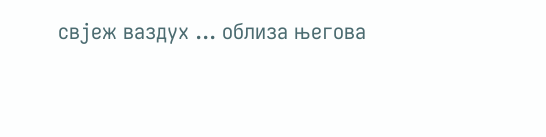свјеж ваздух ... облиза његова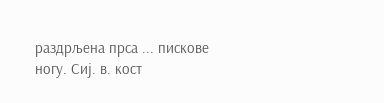раздрљена прса ... пискове ногу. Сиј. в. кост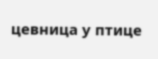цевница у птице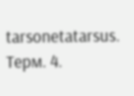tarsonetatarsus. Терм. 4.